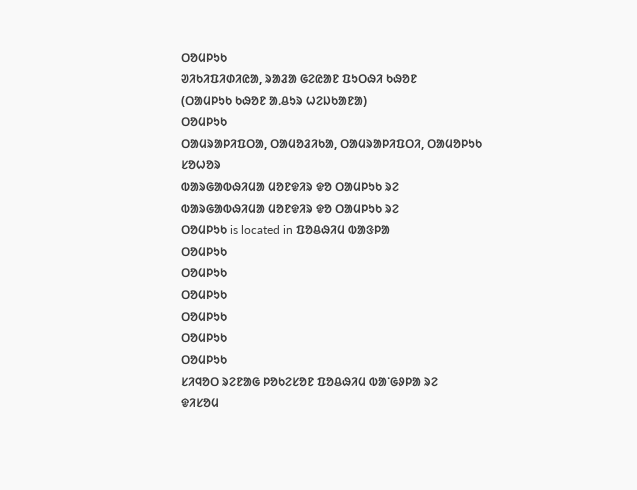ᱛᱚᱢᱞᱩᱠ
ᱣᱤᱠᱤᱯᱤᱰᱤᱭᱟ, ᱨᱟᱲᱟ ᱜᱮᱭᱟᱱ ᱯᱩᱛᱷᱤ ᱠᱷᱚᱱ
(ᱛᱟᱢᱞᱩᱠ ᱠᱷᱚᱱ ᱟᱹᱪᱩᱨ ᱦᱮᱡᱠᱟᱱᱟ)
ᱛᱚᱢᱞᱩᱠ
ᱛᱟᱢᱨᱟᱞᱤᱯᱛᱟ, ᱛᱟᱢᱚᱲᱤᱠᱟ, ᱛᱟᱢᱨᱟᱞᱤᱯᱛᱤ, ᱛᱟᱢᱚᱞᱩᱠ
ᱥᱚᱦᱚᱨ
ᱵᱟᱨᱜᱟᱵᱷᱤᱢᱟ ᱢᱚᱱᱫᱤᱨ ᱫᱚ ᱛᱟᱢᱞᱩᱠ ᱨᱮ
ᱵᱟᱨᱜᱟᱵᱷᱤᱢᱟ ᱢᱚᱱᱫᱤᱨ ᱫᱚ ᱛᱟᱢᱞᱩᱠ ᱨᱮ
ᱛᱚᱢᱞᱩᱠ is located in ᱯᱚᱪᱷᱤᱢ ᱵᱟᱝᱞᱟ
ᱛᱚᱢᱞᱩᱠ
ᱛᱚᱢᱞᱩᱠ
ᱛᱚᱢᱞᱩᱠ
ᱛᱚᱢᱞᱩᱠ
ᱛᱚᱢᱞᱩᱠ
ᱛᱚᱢᱞᱩᱠ
ᱥᱤᱧᱚᱛ ᱨᱮᱱᱟᱜ ᱞᱚᱠᱮᱥᱚᱱ ᱯᱚᱪᱷᱤᱢ ᱵᱟᱸᱜᱽᱞᱟ ᱨᱮ
ᱫᱤᱥᱚᱢ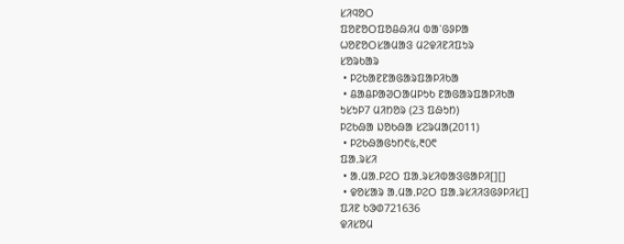ᱥᱤᱧᱚᱛ
ᱯᱚᱱᱚᱛᱯᱚᱪᱷᱤᱢ ᱵᱟᱸᱜᱽᱞᱟ
ᱦᱚᱱᱚᱛᱥᱟᱢᱟᱝ ᱢᱮᱫᱤᱱᱤᱯᱩᱨ
ᱥᱚᱨᱠᱟᱨ
 • ᱞᱮᱠᱟᱱᱱᱟᱜᱟᱨᱯᱟᱞᱤᱠᱟ
 • ᱪᱟᱪᱞᱟᱣᱛᱟᱢᱞᱩᱠ ᱱᱟᱜᱟᱨᱯᱟᱞᱤᱠᱟ
ᱩᱥᱩᱞ7 ᱢᱤᱴᱚᱨ (23 ᱯᱷᱩᱴ)
ᱞᱮᱠᱷᱟ ᱡᱚᱠᱷᱟ ᱥᱮᱨᱢᱟ(2011)
 • ᱞᱮᱠᱷᱟᱜᱩᱴ᱖᱕,᱓᱐᱖
ᱯᱟᱹᱨᱥᱤ
 • ᱟᱹᱢᱟᱹᱞᱮᱛ ᱯᱟᱹᱨᱥᱤᱵᱟᱝᱜᱟᱞᱤ[][]
 • ᱫᱚᱥᱟᱨ ᱟᱹᱢᱟᱹᱞᱮᱛ ᱯᱟᱹᱨᱥᱤᱤᱝᱜᱽᱞᱤᱥ[]
ᱯᱤᱱ ᱠᱳᱰ721636
ᱫᱤᱥᱚᱢ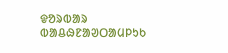ᱫᱚᱨᱵᱟᱨ ᱵᱟᱪᱷᱱᱟᱣᱛᱟᱢᱞᱩᱠ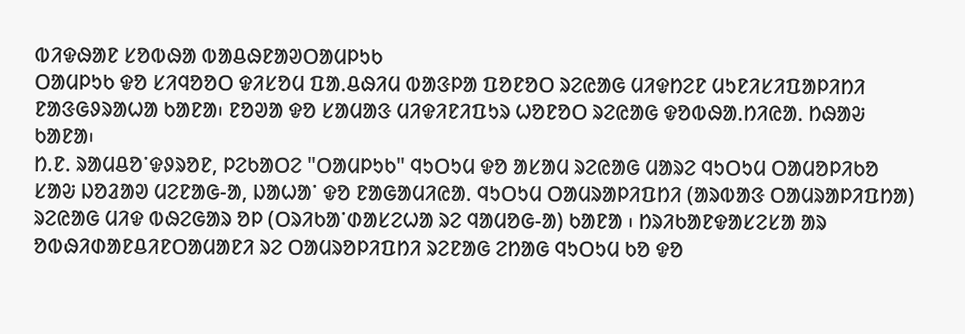ᱵᱤᱫᱷᱟᱱ ᱥᱚᱵᱷᱟ ᱵᱟᱪᱷᱱᱟᱣᱛᱟᱢᱞᱩᱠ
ᱛᱟᱢᱞᱩᱠ ᱫᱚ ᱥᱤᱧᱚᱚᱛ ᱫᱤᱥᱚᱢ ᱯᱟᱹᱪᱷᱤᱢ ᱵᱟᱝᱞᱟ ᱯᱚᱱᱚᱛ ᱨᱮᱭᱟᱜ ᱢᱤᱫᱴᱮᱱ ᱢᱩᱱᱤᱥᱤᱯᱟᱞᱤᱴᱤ ᱱᱟᱝᱜᱽᱨᱟᱦᱟ ᱠᱟᱱᱟ᱾ ᱱᱚᱣᱟ ᱫᱚ ᱥᱟᱢᱟᱝ ᱢᱤᱫᱤᱱᱤᱯᱩᱨ ᱦᱚᱱᱚᱛ ᱨᱮᱭᱟᱜ ᱫᱚᱵᱷᱟᱹᱴᱤᱭᱟᱹ ᱴᱷᱟᱶ ᱠᱟᱱᱟ᱾
ᱴ.ᱱ. ᱨᱟᱢᱪᱚᱸᱫᱽᱨᱚᱱ, ᱞᱮᱠᱟᱛᱮ "ᱛᱟᱢᱞᱩᱠ" ᱧᱩᱛᱩᱢ ᱫᱚ ᱟᱥᱟᱢ ᱨᱮᱭᱟᱜ ᱢᱟᱨᱮ ᱧᱩᱛᱩᱢ ᱛᱟᱢᱚᱞᱤᱠᱚ ᱥᱟᱶ ᱡᱚᱲᱟᱣ ᱢᱮᱱᱟᱜ-ᱟ, ᱡᱟᱦᱟᱸ ᱫᱚ ᱱᱟᱜᱟᱢᱤᱭᱟᱹ ᱧᱩᱛᱩᱢ ᱛᱟᱢᱨᱟᱞᱤᱯᱴᱤ (ᱟᱨᱵᱟᱝ ᱛᱟᱢᱨᱟᱞᱤᱯᱴᱟ) ᱨᱮᱭᱟᱜ ᱢᱤᱫ ᱵᱷᱮᱜᱟᱨ ᱚᱞ (ᱛᱨᱤᱠᱟᱸᱰᱟᱥᱮᱦᱟ ᱨᱮ ᱧᱟᱢᱚᱜ-ᱟ) ᱠᱟᱱᱟ ᱾ ᱴᱨᱤᱠᱟᱱᱫᱟᱥᱮᱥᱟ ᱟᱨ ᱚᱵᱷᱤᱰᱟᱱᱪᱤᱱᱛᱟᱢᱟᱱᱤ ᱨᱮ ᱛᱟᱢᱨᱚᱞᱤᱯᱴᱤ ᱨᱮᱱᱟᱜ ᱮᱴᱟᱜ ᱧᱩᱛᱩᱢ ᱠᱚ ᱫᱚ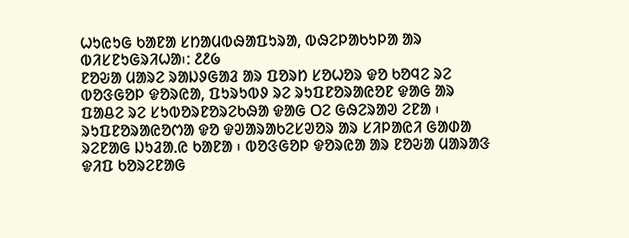ᱦᱩᱭᱩᱜ ᱠᱟᱱᱟ ᱥᱴᱟᱢᱵᱷᱟᱯᱩᱨᱟ, ᱵᱷᱮᱞᱟᱠᱩᱞᱟ ᱟᱨ ᱵᱤᱥᱱᱩᱜᱨᱤᱦᱟ᱾: ᱒᱒᱙
ᱱᱚᱶᱟ ᱢᱟᱨᱮ ᱨᱟᱡᱽᱜᱟᱲ ᱟᱨ ᱯᱚᱨᱴ ᱥᱚᱦᱚᱨ ᱫᱚ ᱠᱚᱧᱮ ᱨᱮ ᱵᱚᱝᱜᱚᱞ ᱫᱚᱨᱭᱟ, ᱯᱩᱨᱩᱵᱽ ᱨᱮ ᱨᱩᱯᱱᱚᱨᱟᱭᱚᱱ ᱫᱟᱜ ᱟᱨ ᱯᱟᱪᱮ ᱨᱮ ᱥᱩᱵᱚᱨᱱᱚᱨᱮᱠᱷᱟ ᱫᱟᱜ ᱛᱮ ᱜᱷᱮᱨᱟᱣ ᱮᱱᱟ ᱾ ᱨᱩᱯᱱᱚᱨᱟᱭᱚᱬᱟ ᱫᱚ ᱫᱣᱟᱨᱟᱠᱮᱥᱣᱚᱨ ᱟᱨ ᱥᱤᱞᱟᱭᱤ ᱜᱟᱰᱟ ᱨᱮᱱᱟᱜ ᱡᱩᱲᱟᱹᱭ ᱠᱟᱱᱟ ᱾ ᱵᱚᱝᱜᱚᱞ ᱫᱚᱨᱭᱟ ᱟᱨ ᱱᱚᱶᱟ ᱢᱟᱨᱟᱝ ᱫᱤᱯ ᱠᱚᱨᱮᱱᱟᱜ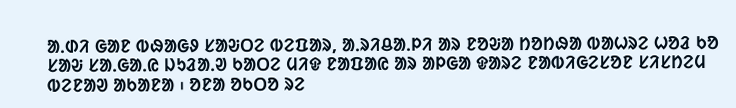ᱟᱹᱰᱤ ᱜᱟᱱ ᱵᱷᱟᱜᱽ ᱥᱟᱶᱛᱮ ᱵᱮᱯᱟᱨ, ᱟᱹᱨᱤᱪᱟᱹᱞᱤ ᱟᱨ ᱱᱚᱶᱟ ᱴᱚᱴᱷᱟ ᱵᱟᱦᱨᱮ ᱦᱚᱲ ᱠᱚ ᱥᱟᱶ ᱥᱟᱹᱜᱟᱹᱭ ᱡᱩᱲᱟᱹᱣ ᱠᱟᱛᱮ ᱢᱤᱫ ᱱᱟᱯᱟᱭ ᱟᱨ ᱟᱞᱜᱟ ᱫᱟᱨᱮ ᱱᱟᱵᱤᱜᱮᱥᱚᱱ ᱥᱤᱥᱴᱮᱢ ᱵᱮᱱᱟᱣ ᱟᱠᱟᱱᱟ ᱾ ᱚᱱᱟ ᱚᱠᱛᱚ ᱨᱮ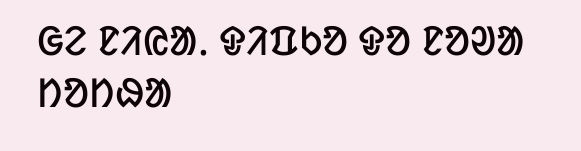ᱜᱮ ᱱᱤᱭᱟᱹ ᱫᱤᱯᱠᱚ ᱫᱚ ᱱᱚᱣᱟ ᱴᱚᱴᱷᱟ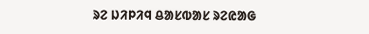ᱨᱮ ᱡᱤᱞᱤᱧ ᱪᱟᱥᱵᱟᱥ ᱨᱮᱭᱟᱜ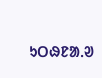ᱩᱛᱷᱱᱟᱹᱣ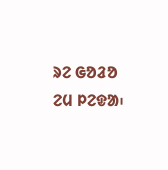ᱨᱮ ᱜᱚᱲᱚ ᱮᱢ ᱞᱮᱫᱟ᱾